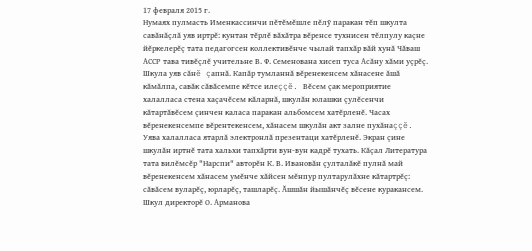17 февраля 2015 г.
Нумаях пулмасть Именкассинчи пĕтĕмĕшле пĕлỹ паракан тĕп шкулта савăнăçлă уяв иртрĕ: кунтан тĕрлĕ вăхăтра вĕренсе тухнисен тĕлпулу каçне йĕркелерĕç тата педагогсен коллективĕнче чылай тапхăр вăй хунă Чăваш АССР тава тивĕçлĕ учительне В. Ф. Семенована хисеп туса Асăну хăми уçрĕç. Шкула уяв сăнĕ çапнă. Капăр тумланнă вĕренекенсем хăнасене ăшă кăмăлпа, савăк сăвăсемпе кĕтсе илеççĕ. Вĕсем çак мероприятие халалласа стена хаçачĕсем кăларнă, шкулăн юлашки çулĕсенчи кăтартăвĕсем çинчен каласа паракан альбомсем хатĕрленĕ. Часах вĕренекенсемпе вĕрентекенсем, хăнасем шкулăн акт залне пухăнаççĕ. Уява халалласа ятарлă электронлă презентаци хатĕрленĕ. Экран çине шкулăн иртнĕ тата хальхи тапхăрти вун-вун кадрĕ тухать. Кăçал Литература тата вилĕмсĕр "Нарспи" авторĕн К. В. Ивановăн çулталăкĕ пулнă май вĕренекенсем хăнасем умĕнче хăйсен мĕнпур пултарулăхне кăтартрĕç: сăвăсем вуларĕç, юрларĕç, ташларĕç. Ăшшăн йышăнчĕç вĕсене куракансем. Шкул директорĕ О. Арманова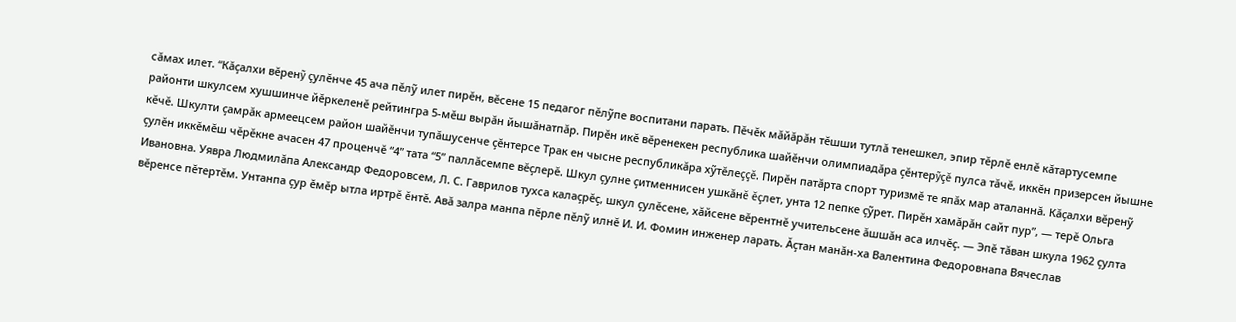сăмах илет. “Кăçалхи вĕренỹ çулĕнче 45 ача пĕлỹ илет пирĕн, вĕсене 15 педагог пĕлỹпе воспитани парать. Пĕчĕк мăйăрăн тĕшши тутлă тенешкел, эпир тĕрлĕ енлĕ кăтартусемпе районти шкулсем хушшинче йĕркеленĕ рейтингра 5-мĕш вырăн йышăнатпăр. Пирĕн икĕ вĕренекен республика шайĕнчи олимпиадăра çĕнтерỹçĕ пулса тăчĕ, иккĕн призерсен йышне кĕчĕ. Шкулти çамрăк армеецсем район шайĕнчи тупăшусенче çĕнтерсе Трак ен чысне республикăра хỹтĕлеççĕ. Пирĕн патăрта спорт туризмĕ те япăх мар аталаннă. Кăçалхи вĕренỹ çулĕн иккĕмĕш чĕрĕкне ачасен 47 проценчĕ “4” тата “5” паллăсемпе вĕçлерĕ. Шкул çулне çитменнисен ушкăнĕ ĕçлет, унта 12 пепке çỹрет. Пирĕн хамăрăн сайт пур”, — терĕ Ольга Ивановна. Уявра Людмилăпа Александр Федоровсем, Л. С. Гаврилов тухса калаçрĕç, шкул çулĕсене, хăйсене вĕрентнĕ учительсене ăшшăн аса илчĕç. — Эпĕ тăван шкула 1962 çулта вĕренсе пĕтертĕм. Унтанпа çур ĕмĕр ытла иртрĕ ĕнтĕ. Авă залра манпа пĕрле пĕлỹ илнĕ И. И. Фомин инженер ларать. Ăçтан манăн-ха Валентина Федоровнапа Вячеслав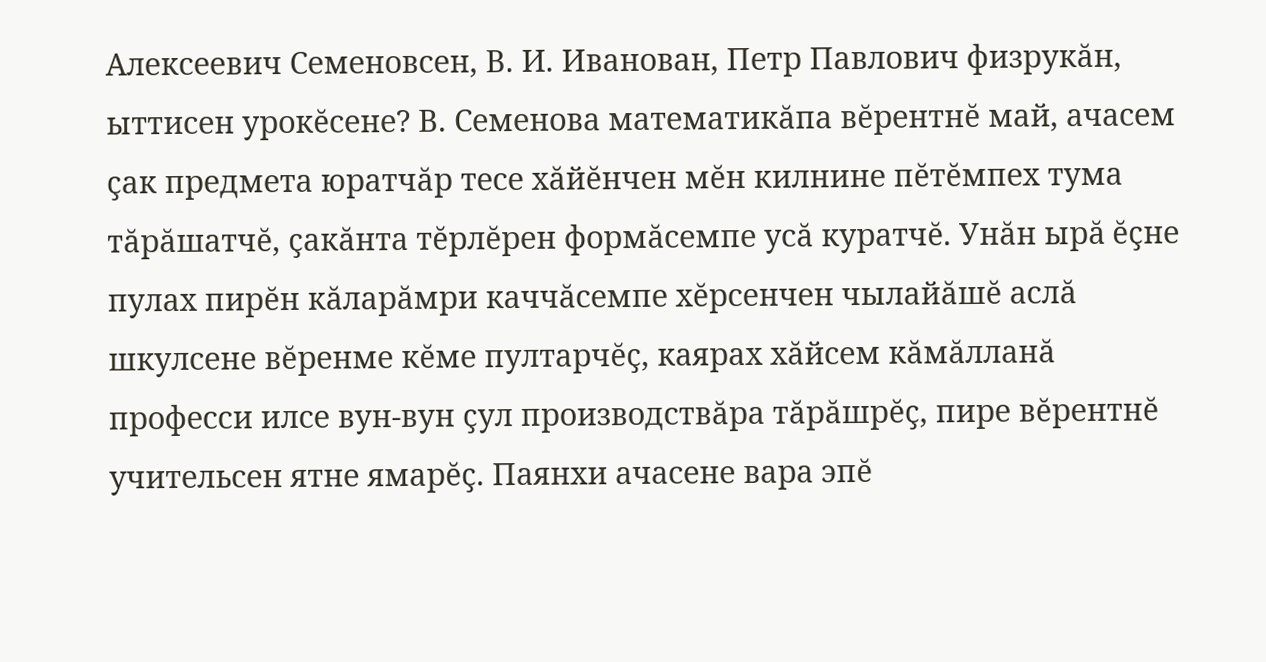Алексеевич Семеновсен, В. И. Иванован, Петр Павлович физрукăн, ыттисен урокĕсене? В. Семенова математикăпа вĕрентнĕ май, ачасем çак предмета юратчăр тесе хăйĕнчен мĕн килнине пĕтĕмпех тума тăрăшатчĕ, çакăнта тĕрлĕрен формăсемпе усă куратчĕ. Унăн ырă ĕçне пулах пирĕн кăларăмри каччăсемпе хĕрсенчен чылайăшĕ аслă шкулсене вĕренме кĕме пултарчĕç, каярах хăйсем кăмăлланă професси илсе вун-вун çул производствăра тăрăшрĕç, пире вĕрентнĕ учительсен ятне ямарĕç. Паянхи ачасене вара эпĕ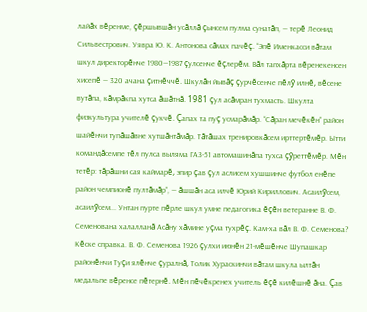лайăх вĕренме, çĕршывшăн усăллă çынсем пулма сунатăп, — терĕ Леонид Сильвестрович. Уявра Ю. К. Антонова сăмах пачĕç. “Эпĕ Именкасси вăтам шкул директорĕнче 1980—1987 çулсенче ĕçлерĕм. Вăл тапхăрта вĕренекенсен хисепĕ — 320 ачана çитнĕччĕ. Шкулăн йывăç çурчĕсенче пĕлỹ илнĕ, вĕсене вутăпа, кăмрăкпа хутса ăшăтнă. 1981 çул асăмран тухмасть. Шкулта физкультура учителĕ çукчĕ. Çапах та пуç усмарăмăр. “Сăран мечĕкĕн” район шайĕнчи тупăшăвне хутшăнтăмăр. Тăтăшах тренировкăсем ирттертĕмĕр. Ытти командăсемпе тĕл пулса выляма ГАЗ-51 автомашинăпа тухса çỹреттĕмĕр. Мĕн тетĕр: тăрăшни сая каймарĕ, эпир çав çул аслисем хушшинче футбол енĕпе район чемпионĕ пултăмăр”, — ăшшăн аса илчĕ Юрий Кириллович. Асаилỹсем, асаилỹсем... Унтан пурте пĕрле шкул умне педагогика ĕçĕн ветеранне В. Ф. Семенована халалланă Асăну хăмине уçма тухрĕç. Кам-ха вăл В. Ф. Семенова? Кĕске справка. В. Ф. Семенова 1926 çулхи июнĕн 21-мĕшĕнче Шупашкар районĕнчи Туçи ялĕнче çуралнă, Толик Хураскинчи вăтам шкула ылтăн медальпе вĕренсе пĕтернĕ. Мĕн пĕчĕкренех учитель ĕçĕ килĕшнĕ ăна. Çав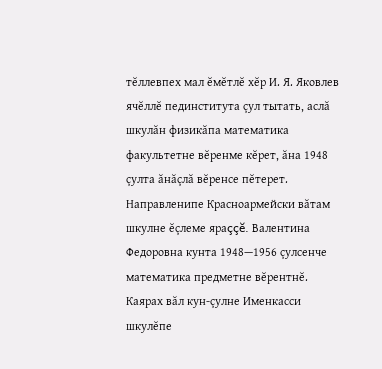тĕллевпех мал ĕмĕтлĕ хĕр И. Я. Яковлев ячĕллĕ пединститута çул тытать, аслă шкулăн физикăпа математика факультетне вĕренме кĕрет, ăна 1948 çулта ăнăçлă вĕренсе пĕтерет. Направленипе Красноармейски вăтам шкулне ĕçлеме яраççĕ. Валентина Федоровна кунта 1948—1956 çулсенче математика предметне вĕрентнĕ. Каярах вăл кун-çулне Именкасси шкулĕпе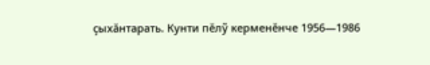çыхăнтарать. Кунти пĕлỹ керменĕнче 1956—1986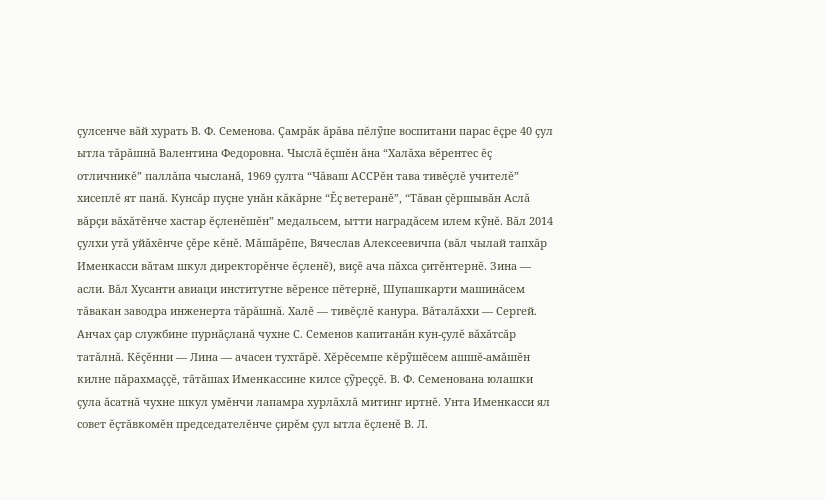çулсенче вăй хурать В. Ф. Семенова. Çамрăк ăрăва пĕлỹпе воспитани парас ĕçре 40 çул ытла тăрăшнă Валентина Федоровна. Чыслă ĕçшĕн ăна “Халăха вĕрентес ĕç отличникĕ” паллăпа чысланă, 1969 çулта “Чăваш АССРĕн тава тивĕçлĕ учителĕ” хисеплĕ ят панă. Кунсăр пуçне унăн кăкăрне “Ĕç ветеранĕ”, “Тăван çĕршывăн Аслă вăрçи вăхăтĕнче хастар ĕçленĕшĕн” медальсем, ытти наградăсем илем кỹнĕ. Вăл 2014 çулхи утă уйăхĕнче çĕре кĕнĕ. Мăшăрĕпе, Вячеслав Алексеевичпа (вăл чылай тапхăр Именкасси вăтам шкул директорĕнче ĕçленĕ), виçĕ ача пăхса çитĕнтернĕ. Зина — асли. Вăл Хусанти авиаци институтне вĕренсе пĕтернĕ, Шупашкарти машинăсем тăвакан заводра инженерта тăрăшнă. Халĕ — тивĕçлĕ канура. Вăталăххи — Сергей. Анчах çар службине пурнăçланă чухне С. Семенов капитанăн кун-çулĕ вăхăтсăр татăлнă. Кĕçĕнни — Лина — ачасен тухтăрĕ. Хĕрĕсемпе кĕрỹшĕсем ашшĕ-амăшĕн килне пăрахмаççĕ, тăтăшах Именкассине килсе çỹреççĕ. В. Ф. Семенована юлашки çула ăсатнă чухне шкул умĕнчи лапамра хурлăхлă митинг иртнĕ. Унта Именкасси ял совет ĕçтăвкомĕн председателĕнче çирĕм çул ытла ĕçленĕ В. Л.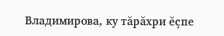Владимирова, ку тăрăхри ĕçпе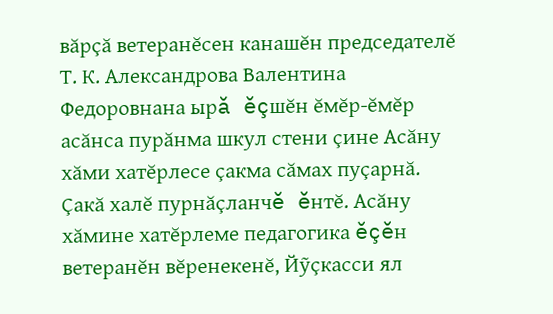вăрçă ветеранĕсен канашĕн председателĕ Т. К. Александрова Валентина Федоровнана ырă ĕçшĕн ĕмĕр-ĕмĕр асăнса пурăнма шкул стени çине Асăну хăми хатĕрлесе çакма сăмах пуçарнă. Çакă халĕ пурнăçланчĕ ĕнтĕ. Асăну хăмине хатĕрлеме педагогика ĕçĕн ветеранĕн вĕренекенĕ, Йỹçкасси ял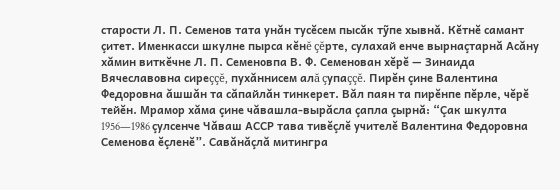старости Л. П. Семенов тата унăн тусĕсем пысăк тỹпе хывнă. Кĕтнĕ самант çитет. Именкасси шкулне пырса кĕнĕ çĕрте, сулахай енче вырнаçтарнă Асăну хăмин виткĕчне Л. П. Семеновпа В. Ф. Семенован хĕрĕ — Зинаида Вячеславовна сиреççĕ, пухăннисем алă çупаççĕ. Пирĕн çине Валентина Федоровна ăшшăн та сăпайлăн тинкерет. Вăл паян та пирĕнпе пĕрле, чĕрĕ тейĕн. Мрамор хăма çине чăвашла-вырăсла çапла çырнă: “Çак шкулта 1956—1986 çулсенче Чăваш АССР тава тивĕçлĕ учителĕ Валентина Федоровна Семенова ĕçленĕ”. Савăнăçлă митингра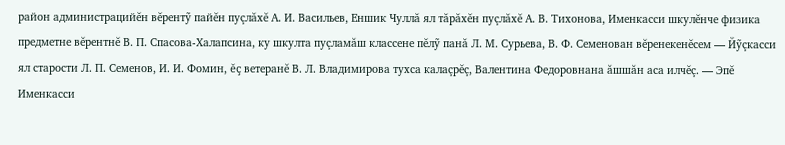район администрацийĕн вĕрентỹ пайĕн пуçлăхĕ А. И. Васильев, Еншик Чуллă ял тăрăхĕн пуçлăхĕ А. В. Тихонова, Именкасси шкулĕнче физика предметне вĕрентнĕ В. П. Спасова-Халапсина, ку шкулта пуçламăш классене пĕлỹ панă Л. М. Сурьева, В. Ф. Семенован вĕренекенĕсем — Йỹçкасси ял старости Л. П. Семенов, И. И. Фомин, ĕç ветеранĕ В. Л. Владимирова тухса калаçрĕç, Валентина Федоровнана ăшшăн аса илчĕç. — Эпĕ Именкасси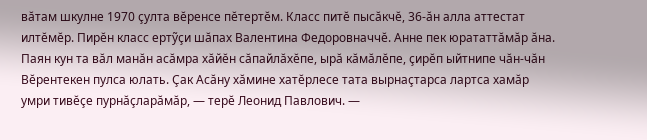вăтам шкулне 1970 çулта вĕренсе пĕтертĕм. Класс питĕ пысăкчĕ, 36-ăн алла аттестат илтĕмĕр. Пирĕн класс ертỹçи шăпах Валентина Федоровначчĕ. Анне пек юрататтăмăр ăна. Паян кун та вăл манăн асăмра хăйĕн сăпайлăхĕпе, ырă кăмăлĕпе, çирĕп ыйтнипе чăн-чăн Вĕрентекен пулса юлать. Çак Асăну хăмине хатĕрлесе тата вырнаçтарса лартса хамăр умри тивĕçе пурнăçларăмăр, — терĕ Леонид Павлович. —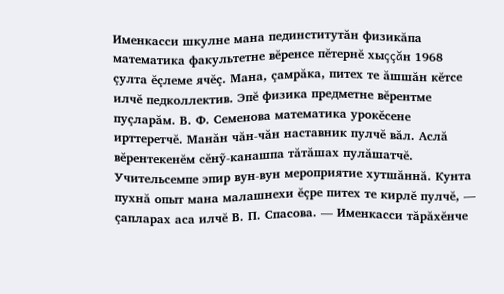Именкасси шкулне мана пединститутăн физикăпа математика факультетне вĕренсе пĕтернĕ хыççăн 1968 çулта ĕçлеме ячĕç. Мана, çамрăка, питех те ăшшăн кĕтсе илчĕ педколлектив. Эпĕ физика предметне вĕрентме пуçларăм. В. Ф. Семенова математика урокĕсене ирттеретчĕ. Манăн чăн-чăн наставник пулчĕ вăл. Аслă вĕрентекенĕм сĕнỹ-канашпа тăтăшах пулăшатчĕ. Учительсемпе эпир вун-вун мероприятие хутшăннă. Кунта пухнă опыт мана малашнехи ĕçре питех те кирлĕ пулчĕ, — çапларах аса илчĕ В. П. Спасова. — Именкасси тăрăхĕнче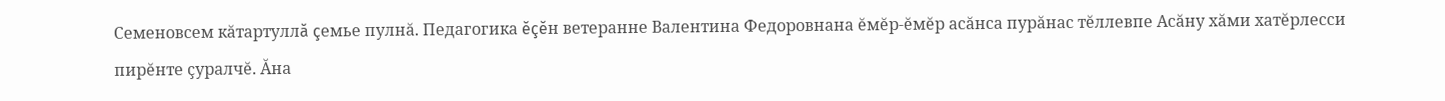Семеновсем кăтартуллă çемье пулнă. Педагогика ĕçĕн ветеранне Валентина Федоровнана ĕмĕр-ĕмĕр асăнса пурăнас тĕллевпе Асăну хăми хатĕрлесси пирĕнте çуралчĕ. Ăна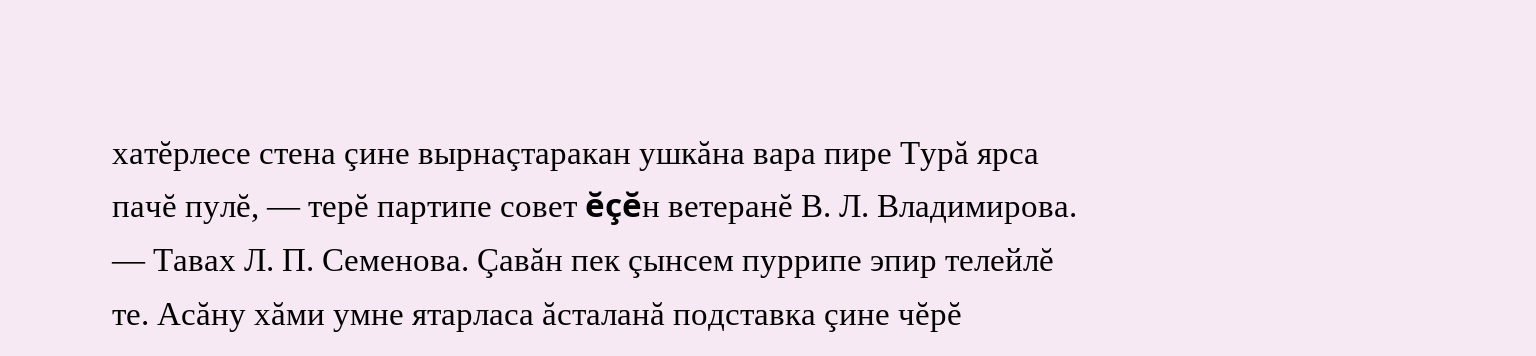хатĕрлесе стена çине вырнаçтаракан ушкăна вара пире Турă ярса пачĕ пулĕ, — терĕ партипе совет ĕçĕн ветеранĕ В. Л. Владимирова. — Тавах Л. П. Семенова. Çавăн пек çынсем пуррипе эпир телейлĕ те. Асăну хăми умне ятарласа ăсталанă подставка çине чĕрĕ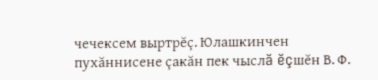чечексем выртрĕç. Юлашкинчен пухăннисене çакăн пек чыслă ĕçшĕн В. Ф.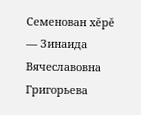Семенован хĕрĕ — Зинаида Вячеславовна Григорьева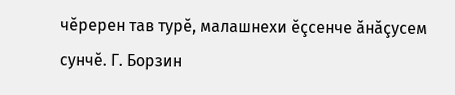чĕререн тав турĕ, малашнехи ĕçсенче ăнăçусем сунчĕ. Г. Борзин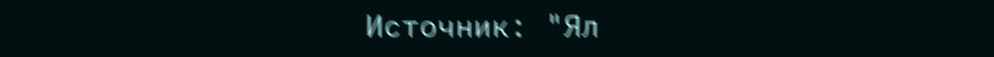Источник: "Ял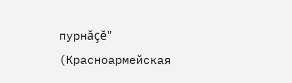пурнăçĕ" (Красноармейская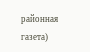районная газета)